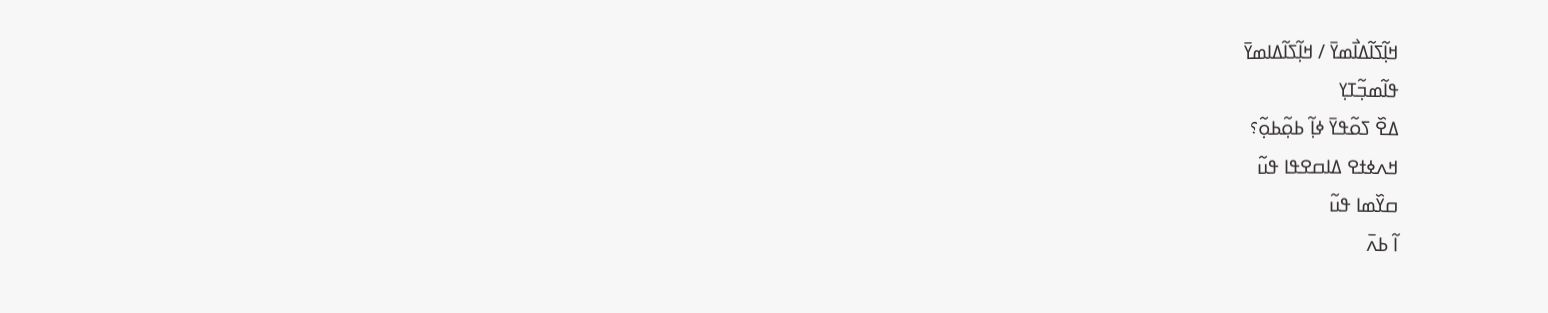ߞߊ߲߬ߖߊ߬ߡߊ߯ߘߌ߫ / ߞߊ߲߬ߖߊ߬ߡߊߘߌ߫
ߟߊ߬ߘߏ߲߬ߠߌ߲
ߡߐ߰ ߖߋ߬ߟߌ߫ ߦߊ߲߬ ߕߋ߲߬ߕߋ߲߬؟
ߞߍߦߙߐ ߡߊߛߐߟߊ ߟߎ߬
ߛߌ߰ߘߊ ߟߎ߬
ߊ߬ ߕߍ߫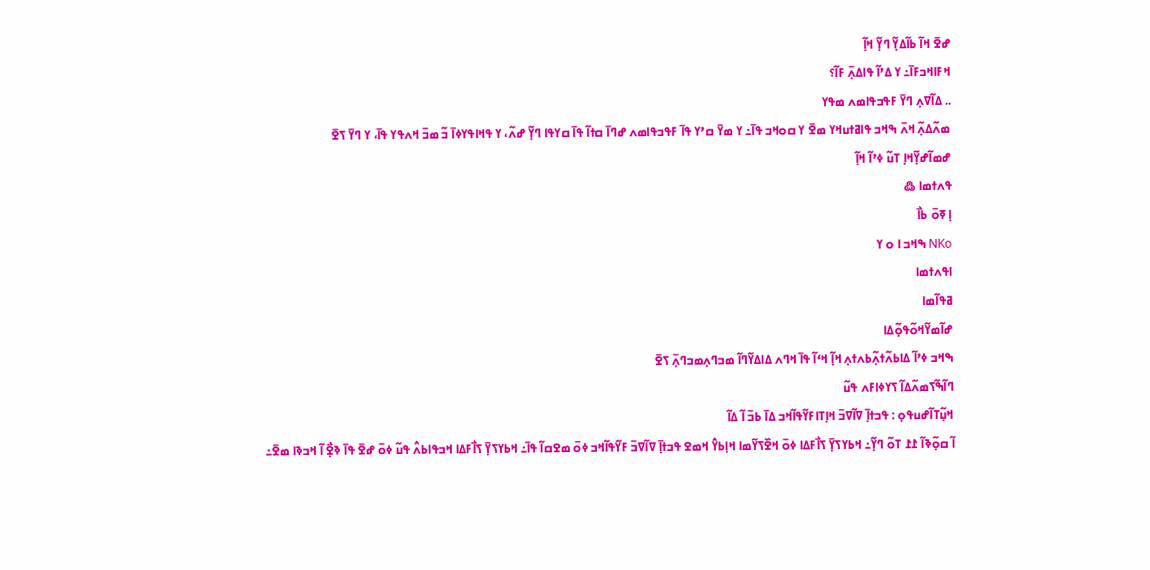ߝߐ߫ ߞߊ߬ ߕߊ߬ߡߌ߲߬ ߣߌ߲߬ ߞߊ߲߬
ߞߓߊߞߏߓߊ߫߸ ߌ ߡߴߊ߬ ߟߊߡߍ߲߫ ߓߊ߬؟
.. ߡߊ߬ߜߍ߲ ߣߌ߫ ߓߟߏߟߊߘߍ ߘߟߌ
ߘߍ߬ߡߍ߲߬ ߞߍ߫ ߒߞߏ ߟߊߥߙߎߞߌ ߘߐ߫ ߌ ߛߋߞߏ ߟߊ߫߸ ߌ ߘߌ߫ ߛߴߌ ߟߊ߫ ߓߟߏߟߊߘߍ ߝߣߊ߫ ߛߙߊ߬ ߟߊ߫ ߛߌߟߊ ߣߌ߲߬ ߝߍ߬، ߌ ߟߞߊߟߌߦߊ߫ ߏ߬ ߘߏ߫ ߞߍߟߌ ߟߊ߫، ߌ ߣߌ߫ ߖߐ߫
ߝߘߊ߬ߝߌ߲߬ߞߊ߲ ߠߎ߬ ߦߴߊ߬ ߞߊ߲߬
ߟߍߙߘߊ ߷
ߊ߲ ߧߋ߫ ߕߊ߯
NKo ߒߞߏ ߊ ߋ ߌ
ߊߟߍߙߘߊ
ߥߟߊ߬ߘߊ
ߝߊ߬ߘߌ߬ߞߋ߬ߟߋ߲߬ߡߊ
ߒߞߏ ߦߴߊ߬ ߡߊߕߍ߬ߙߍ߲߬ߕߍߙߍ߲ ߞߊ߲߬ ߞߵߊ߬ ߟߊ߫ ߞߣߍ ߡߊߡߌ߬ߣߊ߬ ߘߏߣߍ߲ߘߏߣߍ߲߫ ߖߐ߫
ߣߊ߬ߒ߬ߖߘߍ߬ߡߊ߬ ߖߌߦߊߓߍ ߟߎ߬
ߞߎ߲߬ߠߊ߬ߝߎߟߋ߲ : ߟߏߙߊ߲߫ ߜߊ߬ߜߏ߫ ߞߊ߲ߠߊߓߌ߬ߟߊ߬ߞߏ ߡߊ߫ ߕߏ߫ ߊ߬ ߡߊ߬
ߊ߬ ߛߋ߲߬ߢߊ߬ ߁߁ ߠߋ߬ ߣߌ߲߬߸ ߞߕߌߖߌ߲߫ ߖߊ߯ߓߡߊ ߦߋ߫ ߞߐ߰ߖߌ߬ߘߊ ߞߊ߲ߕߌ߮ ߞߘߐ ߟߏߙߊ߲߫ ߜߊ߬ߜߏ߫ ߓߌ߬ߟߊ߬ߞߏ ߦߋ߫ ߘߐߛߊ߬ ߟߊ߫߸ ߞߕߌߖߌ߲߫ ߖߊ߯ߓߡߊ ߞߏߟߊߕߍ߮ ߟߎ߬ ߦߋ߫ ߝߐ߫ ߟߊ߫ ߢߐ߲߯ ߊ߬ ߞߏߢߊ ߘߐ߫߸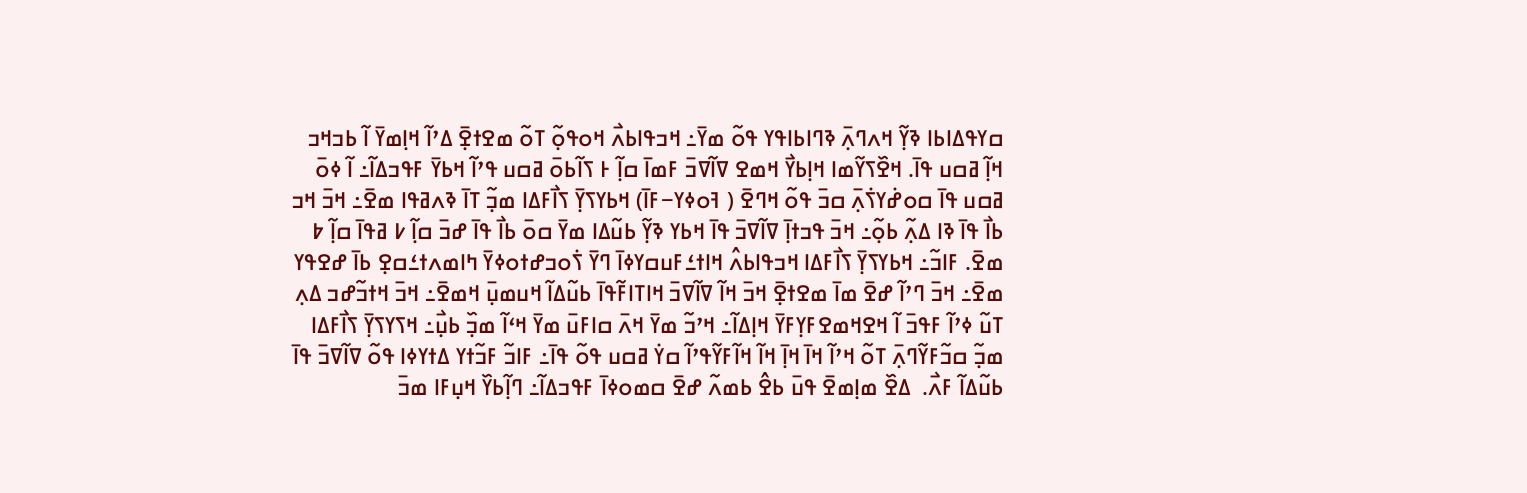ߛߌߟߡߊߕߊ ߢߌ߲߬ ߞߍߣߍ߲߫ ߢߣߊߕߊߟߌ ߟߋ߬ ߘߌ߫߸ ߞߏߟߊߕߍ߯ ߞߋߟߋ߲߬ ߠߋ߬ ߘߐߙߐ߲߫ ߡߴߊ߬ ߞߊ߲ߘߌ߫ ߊ߬ ߕߏߞߏ ߞߊ߲߬ ߥߛߎ ߟߊ߫. ߞߐ߰ߖߌ߬ߘߊ ߞߊ߲ߕߌ߯ ߞߘߐ ߜߊ߬ߜߏ߫ ߓߘߊ߫ ߛߊ߲߬ ߅ ߖߊ߬ߕߋ߫ ߥߛߎ ߟߴߊ߬ ߞߕߌ߫ ߓߟߏߡߊ߬߸ ߊ߬ ߦߋ߫ ߥߛߎ ߟߊ߫ ߛߋߝ߭ߌߖ߭ߍ߲߫ ߛߏ߫ ߟߋ߬ ߞߣߐ߫ ( ߔߋߦߌ−ߓߊ߫) ߞߕߌߖߌ߲߫ ߖߊ߯ߓߡߊ ߘߏ߲߬ ߠߊ߫ ߢߍߥߟߊ ߘߐ߫߸ ߞߏ߫ ߞߏ ߕߊ߯ ߟߊ߫ ߢߊ ߡߍ߲߬ ߕߋ߲߬߸ ߞߏ߫ ߟߏߙߊ߲߫ ߜߊ߬ߜߏ߫ ߟߊ߫ ߞߕߌ ߢߌ߲߬ ߕߎ߬ߡߊ ߘߌ߫ ߛߋ߫ ߕߊ߯ ߟߊ߫ ߝߏ߫ ߛߊ߲߬ ߇ ߥߟߊ߫ ߛߊ߲߬ ߈ ߘߐ߫. ߓߊߏ߬߸ ߞߕߌߖߌ߲߫ ߖߊ߯ߓߡߊ ߞߏߟߊߕߍ߮ ߞߊߙߑߓߎߛߌߦߊ߫ ߣߌ߫ ߖ߭ߋߏߝߙߋߦߌ߫ ߤߊߘߍߙߑߛߐ߲ ߕߊ߫ ߝߐߟߌ ߘߐ߫߸ ߞߏ߫ ߣߴߊ߬ ߝߐ߫ ߘߊ߫ ߘߐߙߐ߲߫ ߞߏ߫ ߞߊ߬ ߜߊ߬ߜߏ߫ ߞߊߠߊߓ߬ߟߊ߫ ߕߎ߬ߡߊ߬ ߞߎߘߎ߲߫ ߞߘߐ߫߸ ߞߏ߫ ߞߙߏ߬ߝߏ ߡߍ߲ ߠߎ߬ ߦߴߊ߬ ߓߟߏ߫ ߊ߬ ߞߐߞߘߐߓߌ߲ߓߌ߫ ߞߊ߲ߡߊ߬߸ ߞߴߏ߬ ߘߌ߫ ߞߍ߫ ߛߊߓߎ߫ ߘߌ߫ ߞߵߊ߬ ߘߏ߲߰ ߕߎ߲߯߸ ߞߖߌߖߌ߲߫ ߖߊ߯ߓߡߊ ߘߏ߲߬ ߛߏ߬ߓߌ߬ߣߍ߲߫ ߠߋ߬ ߞߴߊ߬ ߞߊ߫ ߞߊ߲߫ ߞߊ߬ ߞߊ߬ߓߌ߬ߟߴߊ߬ ߛߌ߭ ߥߛߎ ߟߋ߬ ߟߊ߫߸ ߓߊߏ߬ ߓߏ߬ߙߌ ߡߙߌߦߊ ߟߋ߬ ߜߊ߬ߜߏ߫ ߟߊ߫ ߕߎ߬ߡߊ߬ ߓߍ߯.  ߡߐ߰ ߘߊ߲ߘߐ߫ ߟߎ߫ ߕߐ߮ ߕߘߍ߬ ߝߐ߫ ߛߘߋߦߊ߫ ߓߟߏߡߊ߬߸ ߣߊ߲߬ߕߌ߰ ߞߎ߲ߓߊ ߘߏ߫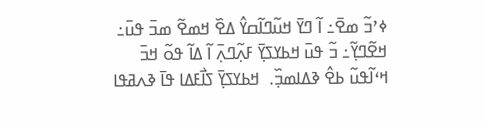ߦߴߏ߬ ߘߐ߫߸ ߊ߬ ߣߌ߫ ߞߎ߬ߣߊ߬ߛߌ߮ ߡߐ߰ ߞߘߐ߬ ߘߏ߫ ߟߎ߫߸ ߞߐ߬ߣߌ߲߬߸ ߏ߬ ߟߎ߫ ߞߕߌߖߌ߲߫ ߓߍ߲߬ߣߍ߲߫ ߊ߬ ߡߊ߬ ߟߋ߬ ߞߏ߫ ߞߵߊ߬ߟߎ߬ ߕߐ߮ ߢߡߊߘߏ߲߰.  ߞߕߌߖߌ߲߫ ߖߊ߯ߓߡߊ ߟߊ߫ ߢߍߥߟߊ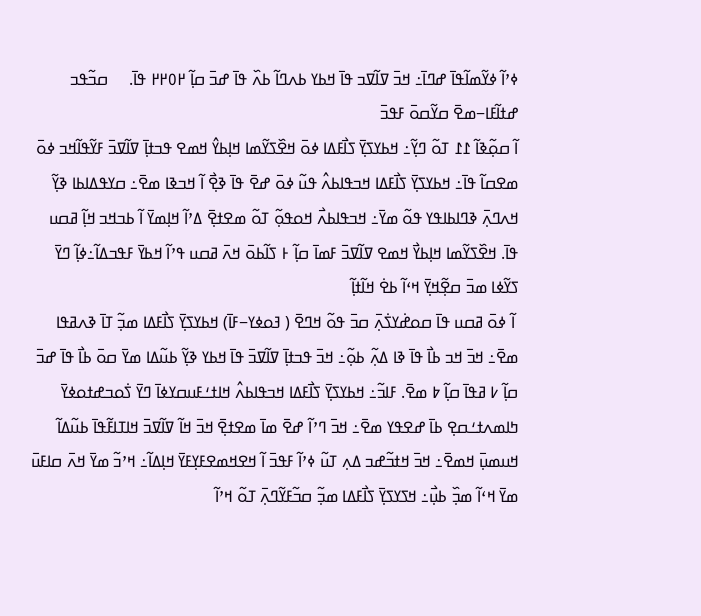ߦߴߊ߬ ߦߌ߬ߘߊ߬ߟߊ߫ ߝߣߊ߫߸ ߞߏ߫ ߜߊ߬ߜߏ ߟߊ߫ ߞߕߌ ߕߍߣߊ߬ ߕߍ߰ ߟߊ߫ ߝߏ߫ ߛߊ߲߬ ߂߀߂߂ ߟߊ߫.     ߛߏ߬ߟߏ ߝߙߊ߬ߓߊ−ߘߐ߫ ߛߌ߬ߛߋ߫ ߓߟߏ߫
ߊ߬ ߛߋ߲߬ߢߊ߬ ߁߁ ߠߋ߬ ߣߌ߲߬߸ ߞߕߌߖߌ߲߫ ߖߊ߯ߓߡߊ ߦߋ߫ ߞߐ߰ߖߌ߬ߘߊ ߞߊ߲ߕߌ߮ ߞߘߐ ߟߏߙߊ߲߫ ߜߊ߬ߜߏ߫ ߓߌ߬ߟߊ߬ߞߏ ߦߋ߫ ߘߐߛߊ߬ ߟߊ߫߸ ߞߕߌߖߌ߲߫ ߖߊ߯ߓߡߊ ߞߏߟߊߕߍ߮ ߟߎ߬ ߦߋ߫ ߝߐ߫ ߟߊ߫ ߢߐ߲߯ ߊ߬ ߞߏߢߊ ߘߐ߫߸ ߛߌߟߡߊߕߊ ߢߌ߲߬ ߞߍߣߍ߲߫ ߢߣߊߕߊߟߌ ߟߋ߬ ߘߌ߫߸ ߞߏߟߊߕߍ߯ ߞߋߟߋ߲߬ ߠߋ߬ ߘߐߙߐ߲߫ ߡߴߊ߬ ߞߊ߲ߘߌ߫ ߊ߬ ߕߏߞߏ ߞߊ߲߬ ߥߛߎ ߟߊ߫. ߞߐ߰ߖߌ߬ߘߊ ߞߊ߲ߕߌ߯ ߞߘߐ ߜߊ߬ߜߏ߫ ߓߘߊ߫ ߛߊ߲߬ ߅ ߖߊ߬ߕߋ߫ ߞߍ߫ ߥߛߎ ߟߴߊ߬ ߞߕߌ߫ ߓߟߏߡߊ߬߸ߦߊ߲߬ ߣߌ߫ ߖߌ߬ߦߊ ߘߏ߫ ߛߐ߲߬ߞߌ߲߫ ߞߵߊ߬ ߕߐ߭ ߞߊ߬ߙߊ߲߬
 ߊ߬ ߦߋ߫ ߥߛߎ ߟߊ߫ ߛߋߝ߭ߌߖ߭ߍ߲߫ ߛߏ߫ ߟߋ߬ ߞߣߐ߫ ( ߔߋߦߌ−ߓߊ߫) ߞߕߌߖߌ߲߫ ߖߊ߯ߓߡߊ ߘߏ߲߬ ߠߊ߫ ߢߍߥߟߊ ߘߐ߫߸ ߞߏ߫ ߞߏ ߕߊ߯ ߟߊ߫ ߢߊ ߡߍ߲߬ ߕߋ߲߬߸ ߞߏ߫ ߟߏߙߊ߲߫ ߜߊ߬ߜߏ߫ ߟߊ߫ ߞߕߌ ߢߌ߲߬ ߕߎ߬ߡߊ ߘߌ߫ ߛߋ߫ ߕߊ߯ ߟߊ߫ ߝߏ߫ ߛߊ߲߬ ߇ ߥߟߊ߫ ߛߊ߲߬ ߈ ߘߐ߫. ߓߊߏ߬߸ ߞߕߌߖߌ߲߫ ߖߊ߯ߓߡߊ ߞߏߟߊߕߍ߮ ߞߊߙߑߓߎߛߌߦߊ߫ ߣߌ߫ ߖ߭ߋߏߝߙߋߦߌ߫ ߤߊߘߍߙߑߛߐ߲ ߕߊ߫ ߝߐߟߌ ߘߐ߫߸ ߞߏ߫ ߣߴߊ߬ ߝߐ߫ ߘߊ߫ ߘߐߙߐ߲߫ ߞߏ߫ ߞߊ߬ ߜߊ߬ߜߏ߫ ߞߊߠߊߓ߬ߟߊ߫ ߕߎ߬ߡߊ߬ ߞߎߘߎ߲߫ ߞߘߐ߫߸ ߞߏ߫ ߞߙߏ߬ߝߏ ߡߍ߲ ߠߎ߬ ߦߴߊ߬ ߓߟߏ߫ ߊ߬ ߞߐߞߘߐߓߌ߲ߓߌ߫ ߞߊ߲ߡߊ߬߸ ߞߴߏ߬ ߘߌ߫ ߞߍ߫ ߛߊߓߎ߫ ߘߌ߫ ߞߵߊ߬ ߘߏ߲߰ ߕߎ߲߯߸ ߞߖߌߖߌ߲߫ ߖߊ߯ߓߡߊ ߘߏ߲߬ ߛߏ߬ߓߌ߬ߣߍ߲߫ ߠߋ߬ ߞߴߊ߬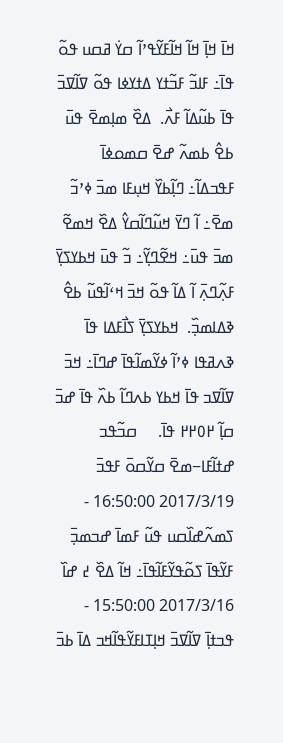ߞߊ߫ ߞߊ߲߫ ߞߊ߬ ߞߊ߬ߓߌ߬ߟߴߊ߬ ߛߌ߭ ߥߛߎ ߟߋ߬ ߟߊ߫߸ ߓߊߏ߬ ߓߏ߬ߙߌ ߡߙߌߦߊ ߟߋ߬ ߜߊ߬ߜߏ߫ ߟߊ߫ ߕߎ߬ߡߊ߬ ߓߍ߯.  ߡߐ߰ ߘߊ߲ߘߐ߫ ߟߎ߫ ߕߐ߮ ߕߘߍ߬ ߝߐ߫ ߛߘߋߦߊ߫ ߓߟߏߡߊ߬߸ ߣߊ߲߬ߕߌ߰ ߞߎ߲ߓߊ ߘߏ߫ ߦߴߏ߬ ߘߐ߫߸ ߊ߬ ߣߌ߫ ߞߎ߬ߣߊ߬ߛߌ߮ ߡߐ߰ ߞߘߐ߬ ߘߏ߫ ߟߎ߫߸ ߞߐ߬ߣߌ߲߬߸ ߏ߬ ߟߎ߫ ߞߕߌߖߌ߲߫ ߓߍ߲߬ߣߍ߲߫ ߊ߬ ߡߊ߬ ߟߋ߬ ߞߏ߫ ߞߵߊ߬ߟߎ߬ ߕߐ߮ ߢߡߊߘߏ߲߰.  ߞߕߌߖߌ߲߫ ߖߊ߯ߓߡߊ ߟߊ߫ ߢߍߥߟߊ ߦߴߊ߬ ߦߌ߬ߘߊ߬ߟߊ߫ ߝߣߊ߫߸ ߞߏ߫ ߜߊ߬ߜߏ ߟߊ߫ ߞߕߌ ߕߍߣߊ߬ ߕߍ߰ ߟߊ߫ ߝߏ߫ ߛߊ߲߬ ߂߀߂߂ ߟߊ߫.     ߛߏ߬ߟߏ ߝߙߊ߬ߓߊ−ߘߐ߫ ߛߌ߬ߛߋ߫ ߓߟߏ߫
2017/3/19 16:50:00 - ߖߘߍ߬ߝߊ߰ߛߎ ߟߎ߬ ߓߘߊ߫ ߝߏߘߏ߲߫ ߓߌ߬ߟߊ߫ ߖߋ߬ߟߌ߬ߓߊ߬ߟߊ߫߸ ߞߊ߬ ߡߐ߰ ߄ ߝߊ߰
2017/3/16 15:50:00 - ߟߏߙߊ߲߫ ߜߊ߬ߜߏ߫ ߞߊ߲ߠߊߓߌ߬ߟߊ߬ߞߏ ߡߊ߫ ߕߏ߫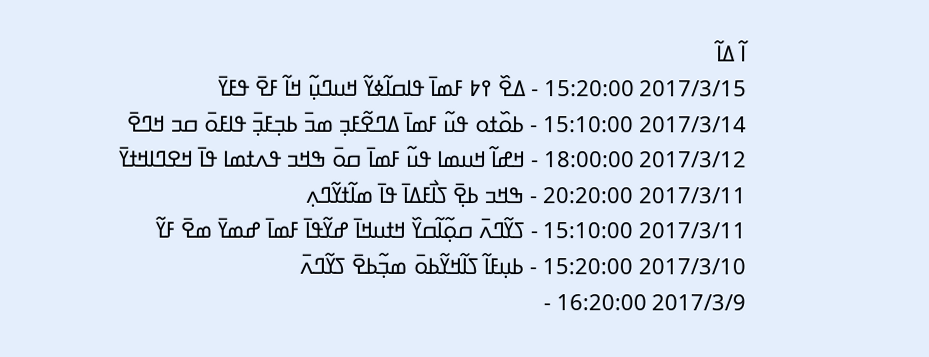ߊ߬ ߡߊ߬
2017/3/15 15:20:00 - ߡߐ߰ ߉߈ ߓߘߊ߫ ߟߊߛߊ߬ߦߌ߬ ߞߎߣߎ߲߬ ߞߊ߬ ߓߐ߫ ߟߓߌ߫
2017/3/14 15:10:00 - ߕߋ߰ߙߋ ߟߎ߬ ߓߘߊ߫ ߡߣߐ߬ߓߏ߲ ߘߏ߫ ߕߏ߲ߓߏ߲߫ ߟߊߓߋ߫ ߛߏ ߞߣߐ߫
2017/3/12 18:00:00 - ߞߝߊ߬ ߞߎߘߊ ߟߎ߬ ߓߘߊ߫ ߛߋ߫ ߒߞߏ ߟߍߙߘߊ ߟߊ߫ ߞߐߣߊߞߙߌ߫
2017/3/11 20:20:00 - ߒߞߏ ߕߐ߲߫ ߖߊ߯ߓߡߊ߫ ߟߊ߫ ߘߊ߬ߙߌ߬ߣߍ߲
2017/3/11 15:10:00 - ߖߌ߬ߣߍ߫ ߛߋ߲߬ߊ߬ߛߌ߰ ߞߙߎߞߊ߫ ߝߌ߬ߟߊ߫ ߓߘߊ߫ ߝߘߌ߫ ߘߐ߫ ߓߌ߬
2017/3/10 15:20:00 - ߕߎ߲ߓߊ߬ ߖߊ߬ߞߌ߬ߕߋ߫ ߘߏ߲߬ߕߐ߫ ߖߌ߬ߣߍ߫
2017/3/9 16:20:00 -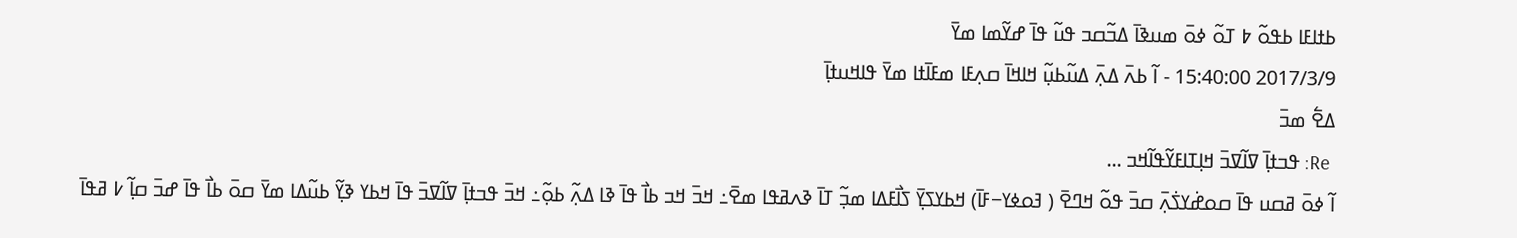ߕߙߊߓߊ ߕߟߋ߬ ߈ ߠߋ߬ ߦߋ߫ ߘߎߢߊ߫ ߡߏ߬ߛߏ ߟߎ߬ ߟߊ߫ ߝߌ߬ߘߊ ߘߌ߫
2017/3/9 15:40:00 - ߊ߬ ߕߍ߫ ߡߍ߲߫ ߡߎ߬ߕߎ߲߬ ߞߊߞߊ߫ ߛߍ߲ߓߊ ߘߓߊ߫ߙߊ ߘߌ߫ ߟߊߞߎߙߊ߲߫
ߡߐ߱ ߘߏ߫
 Re: ߟߏߙߊ߲߫ ߜߊ߬ߜߏ߫ ߞߊ߲ߠߊߓߌ߬ߟߊ߬ߞߏ ...
ߊ߬ ߦߋ߫ ߥߛߎ ߟߊ߫ ߛߋߝ߭ߌߖ߭ߍ߲߫ ߛߏ߫ ߟߋ߬ ߞߣߐ߫ ( ߔߋߦߌ−ߓߊ߫) ߞߕߌߖߌ߲߫ ߖߊ߯ߓߡߊ ߘߏ߲߬ ߠߊ߫ ߢߍߥߟߊ ߘߐ߫߸ ߞߏ߫ ߞߏ ߕߊ߯ ߟߊ߫ ߢߊ ߡߍ߲߬ ߕߋ߲߬߸ ߞߏ߫ ߟߏߙߊ߲߫ ߜߊ߬ߜߏ߫ ߟߊ߫ ߞߕߌ ߢߌ߲߬ ߕߎ߬ߡߊ ߘߌ߫ ߛߋ߫ ߕߊ߯ ߟߊ߫ ߝߏ߫ ߛߊ߲߬ ߇ ߥߟߊ߫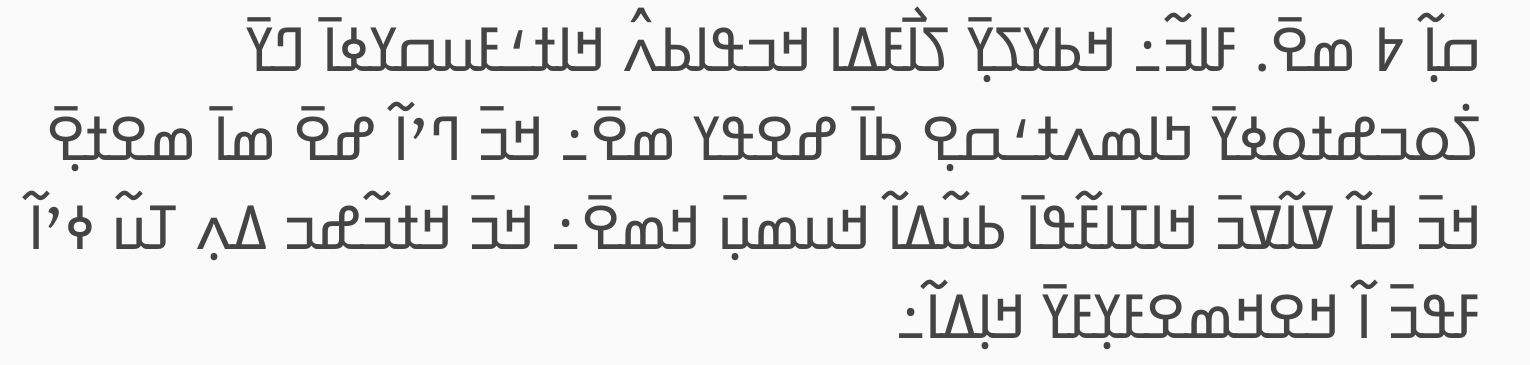ߛߊ߲߬ ߈ ߘߐ߫. ߓߊߏ߬߸ ߞߕߌߖߌ߲߫ ߖߊ߯ߓߡߊ ߞߏߟߊߕߍ߮ ߞߊߙߑߓߎߛߌߦߊ߫ ߣߌ߫ ߖ߭ߋߏߝߙߋߦߌ߫ ߤߊߘߍߙߑߛߐ߲ ߕߊ߫ ߝߐߟߌ ߘߐ߫߸ ߞߏ߫ ߣߴߊ߬ ߝߐ߫ ߘߊ߫ ߘߐߙߐ߲߫ ߞߏ߫ ߞߊ߬ ߜߊ߬ߜߏ߫ ߞߊߠߊߓ߬ߟߊ߫ ߕߎ߬ߡߊ߬ ߞߎߘߎ߲߫ ߞߘߐ߫߸ ߞߏ߫ ߞߙߏ߬ߝߏ ߡߍ߲ ߠߎ߬ ߦߴߊ߬ ߓߟߏ߫ ߊ߬ ߞߐߞߘߐߓߌ߲ߓߌ߫ ߞߊ߲ߡߊ߬߸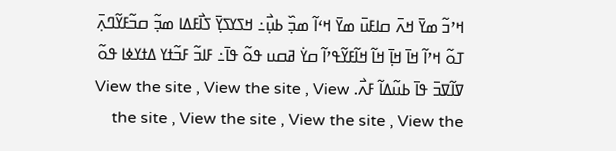ߞߴߏ߬ ߘߌ߫ ߞߍ߫ ߛߊߓߎ߫ ߘߌ߫ ߞߵߊ߬ ߘߏ߲߰ ߕߎ߲߯߸ ߞߖߌߖߌ߲߫ ߖߊ߯ߓߡߊ ߘߏ߲߬ ߛߏ߬ߓߌ߬ߣߍ߲߫ ߠߋ߬ ߞߴߊ߬ ߞߊ߫ ߞߊ߲߫ ߞߊ߬ ߞߊ߬ߓߌ߬ߟߴߊ߬ ߛߌ߭ ߥߛߎ ߟߋ߬ ߟߊ߫߸ ߓߊߏ߬ ߓߏ߬ߙߌ ߡߙߌߦߊ ߟߋ߬ ߜߊ߬ߜߏ߫ ߟߊ߫ ߕߎ߬ߡߊ߬ ߓߍ߯. View the site , View the site , View the site , View the site , View the site , View the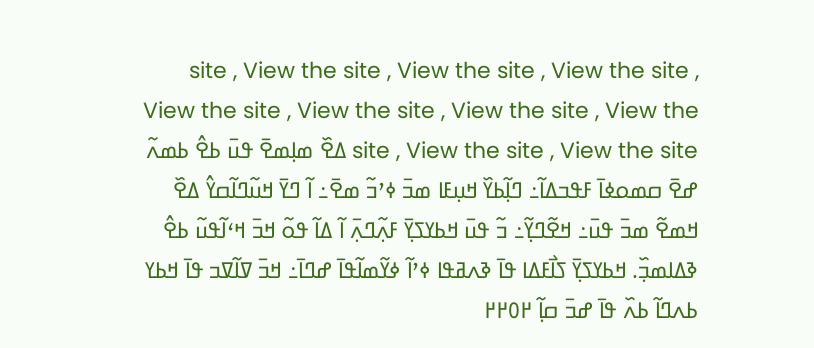site , View the site , View the site , View the site , View the site , View the site , View the site , View the site , View the site , View the site ߡߐ߰ ߘߊ߲ߘߐ߫ ߟߎ߫ ߕߐ߮ ߕߘߍ߬ ߝߐ߫ ߛߘߋߦߊ߫ ߓߟߏߡߊ߬߸ ߣߊ߲߬ߕߌ߰ ߞߎ߲ߓߊ ߘߏ߫ ߦߴߏ߬ ߘߐ߫߸ ߊ߬ ߣߌ߫ ߞߎ߬ߣߊ߬ߛߌ߮ ߡߐ߰ ߞߘߐ߬ ߘߏ߫ ߟߎ߫߸ ߞߐ߬ߣߌ߲߬߸ ߏ߬ ߟߎ߫ ߞߕߌߖߌ߲߫ ߓߍ߲߬ߣߍ߲߫ ߊ߬ ߡߊ߬ ߟߋ߬ ߞߏ߫ ߞߵߊ߬ߟߎ߬ ߕߐ߮ ߢߡߊߘߏ߲߰. ߞߕߌߖߌ߲߫ ߖߊ߯ߓߡߊ ߟߊ߫ ߢߍߥߟߊ ߦߴߊ߬ ߦߌ߬ߘߊ߬ߟߊ߫ ߝߣߊ߫߸ ߞߏ߫ ߜߊ߬ߜߏ ߟߊ߫ ߞߕߌ ߕߍߣߊ߬ ߕߍ߰ ߟߊ߫ ߝߏ߫ ߛߊ߲߬ ߂߀߂߂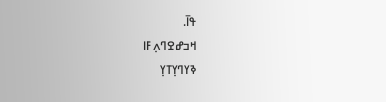ߟߊ߫.
ߞߏߝߐߣߍ߲ߓߊ
ߢߌߣߌ߲ߠߌ߲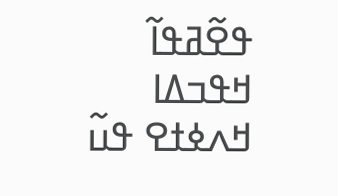ߟߐ߬ߥߟߊ߬ ߞߟߏߡߊ
ߞߍߦߙߐ ߟߎ߬